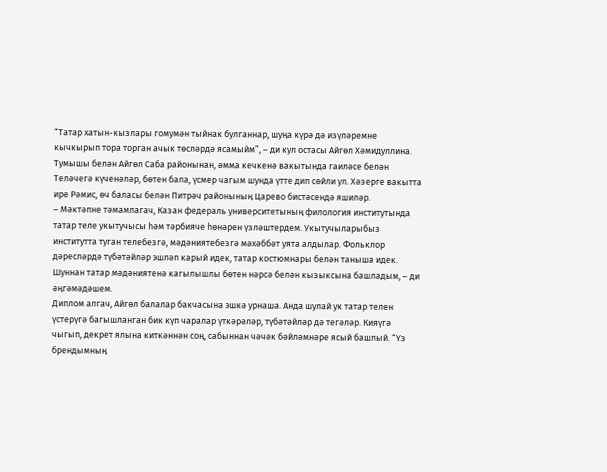“Татар хатын-кызлары гомумән тыйнак булганнар, шуңа күрә дә изүләремне кычкырып тора торган ачык төсләрдә ясамыйм”, – ди кул остасы Айгөл Хәмидуллина.
Тумышы белән Айгөл Саба районынан, әмма кечкенә вакытында гаиләсе белән Теләчегә күченәләр, бөтен бала, үсмер чагым шунда үтте дип сөйли ул. Хәзерге вакытта ире Рәмис, өч баласы белән Питрәч районының Царево бистәсендә яшиләр.
– Мәктәпне тәмамлагач, Казан федераль университетының филология институтында татар теле укытучысы һәм тәрбияче һөнәрен үзләштердем. Укытучыларыбыз институтта туган телебезгә, мәдәниятебезгә мәхәббәт уята алдылар. Фольклор дәресләрдә түбәтәйләр эшләп карый идек, татар костюмнары белән таныша идек. Шуннан татар мәдәниятенә кагылышлы бөтен нәрсә белән кызыксына башладым, – ди әңгәмәдәшем.
Диплом алгач, Айгөл балалар бакчасына эшкә урнаша. Анда шулай ук татар телен үстерүгә багышланган бик күп чаралар үткәрәләр, түбәтәйләр дә тегәләр. Кияүгә чыгып, декрет ялына киткәннән соң, сабыннан чәчәк бәйләмнәре ясый башлый. “Үз брендымның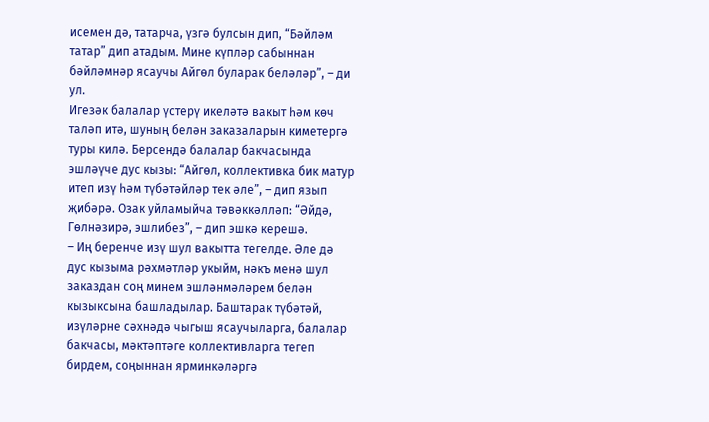исемен дә, татарча, үзгә булсын дип, “Бәйләм татар” дип атадым. Мине күпләр сабыннан бәйләмнәр ясаучы Айгөл буларак беләләр”, – ди ул.
Игезәк балалар үстерү икеләтә вакыт һәм көч таләп итә, шуның белән заказаларын киметергә туры килә. Берсендә балалар бакчасында эшләүче дус кызы: “Айгөл, коллективка бик матур итеп изү һәм түбәтәйләр тек әле”, – дип язып җибәрә. Озак уйламыйча тәвәккәлләп: “Әйдә, Гөлнәзирә, эшлибез”, – дип эшкә керешә.
– Иң беренче изү шул вакытта тегелде. Әле дә дус кызыма рәхмәтләр укыйм, нәкъ менә шул заказдан соң минем эшләнмәләрем белән кызыксына башладылар. Баштарак түбәтәй, изүләрне сәхнәдә чыгыш ясаучыларга, балалар бакчасы, мәктәптәге коллективларга тегеп бирдем, соңыннан ярминкәләргә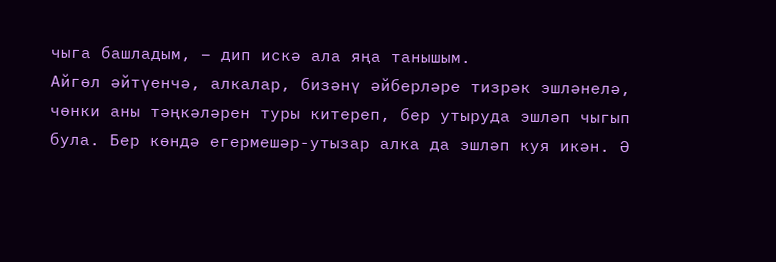чыга башладым, – дип искә ала яңа танышым.
Айгөл әйтүенчә, алкалар, бизәнү әйберләре тизрәк эшләнелә, чөнки аны тәңкәләрен туры китереп, бер утыруда эшләп чыгып була. Бер көндә егермешәр-утызар алка да эшләп куя икән. Ә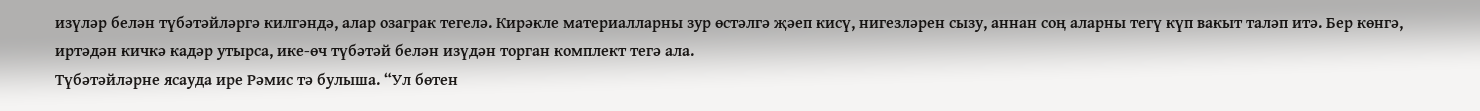изүләр белән түбәтәйләргә килгәндә, алар озаграк тегелә. Кирәкле материалларны зур өстәлгә җәеп кисү, нигезләрен сызу, аннан соң аларны тегү күп вакыт таләп итә. Бер көнгә, иртәдән кичкә кадәр утырса, ике-өч түбәтәй белән изүдән торган комплект тегә ала.
Түбәтәйләрне ясауда ире Рәмис тә булыша. “Ул бөтен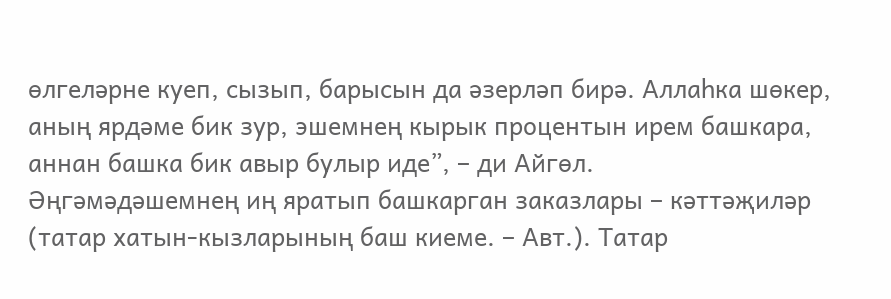өлгеләрне куеп, сызып, барысын да әзерләп бирә. Аллаһка шөкер, аның ярдәме бик зур, эшемнең кырык процентын ирем башкара, аннан башка бик авыр булыр иде”, – ди Айгөл.
Әңгәмәдәшемнең иң яратып башкарган заказлары – кәттәҗиләр (татар хатын-кызларының баш киеме. – Авт.). Татар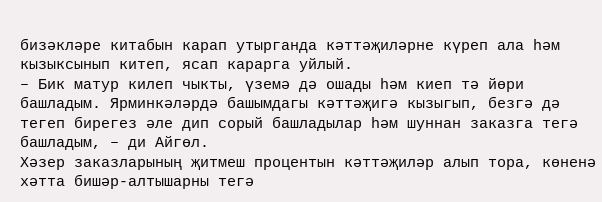бизәкләре китабын карап утырганда кәттәҗиләрне күреп ала һәм кызыксынып китеп, ясап карарга уйлый.
– Бик матур килеп чыкты, үземә дә ошады һәм киеп тә йөри башладым. Ярминкәләрдә башымдагы кәттәҗигә кызыгып, безгә дә тегеп бирегез әле дип сорый башладылар һәм шуннан заказга тегә башладым, – ди Айгөл.
Хәзер заказларының җитмеш процентын кәттәҗиләр алып тора, көненә хәтта бишәр-алтышарны тегә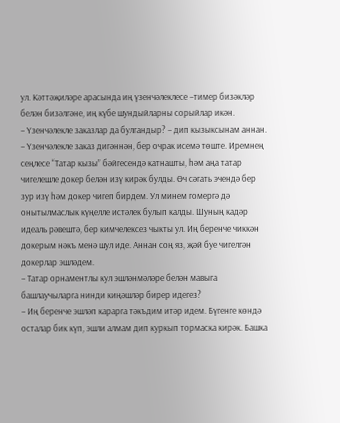ул. Кәттәҗиләре арасында иң үзенчәлеклесе –тимер бизәкләр белән бизәлгәне, иң күбе шундыйларны сорыйлар икән.
– Үзенчәлекле заказлар да булгандыр? – дип кызыксынам аннан.
– Үзенчәлекле заказ дигәннән, бер очрак исемә төште. Иремнең сеңлесе “Татар кызы” бәйгесендә катнашты, һәм аңа татар чигелешле докер белән изү кирәк булды. Өч сәгать эчендә бер зур изү һәм докер чигеп бирдем. Ул минем гомергә дә онытылмаслык күңелле истәлек булып калды. Шуның кадәр идеаль рәвештә, бер кимчелексез чыкты ул. Иң беренче чиккән докерым нәкъ менә шул иде. Аннан соң яз, җәй буе чигелгән докерлар эшләдем.
– Татар орнаментлы кул эшләнмәләре белән мавыга башлаучыларга нинди киңәшләр бирер идегез?
– Иң беренче эшләп карарга тәкъдим итәр идем. Бүгенге көндә осталар бик күп, эшли алмам дип куркып тормаска кирәк. Башка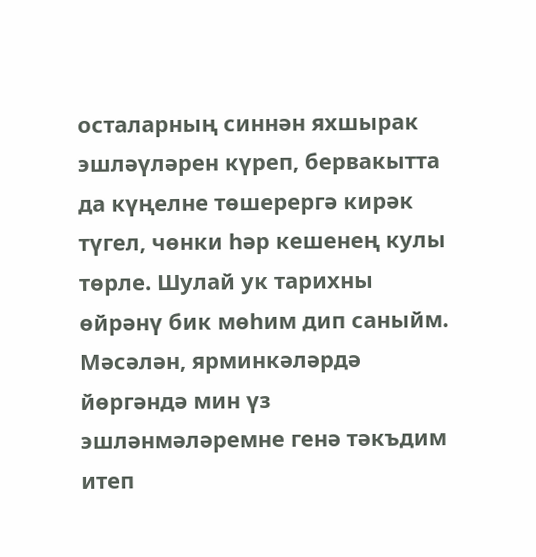осталарның синнән яхшырак эшләүләрен күреп, бервакытта да күңелне төшерергә кирәк түгел, чөнки һәр кешенең кулы төрле. Шулай ук тарихны өйрәнү бик мөһим дип саныйм. Мәсәлән, ярминкәләрдә йөргәндә мин үз эшләнмәләремне генә тәкъдим итеп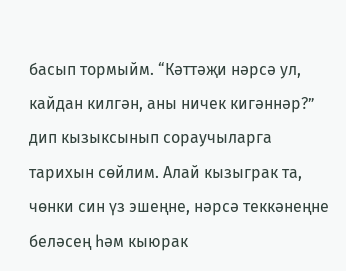басып тормыйм. “Кәттәҗи нәрсә ул, кайдан килгән, аны ничек кигәннәр?” дип кызыксынып сораучыларга тарихын сөйлим. Алай кызыграк та, чөнки син үз эшеңне, нәрсә теккәнеңне беләсең һәм кыюрак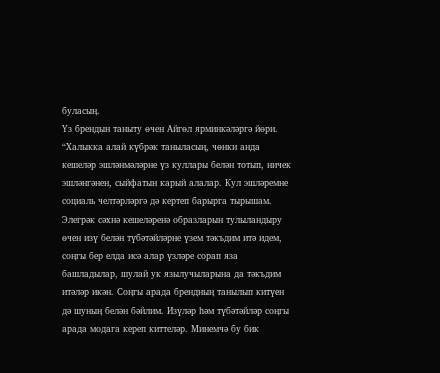буласың.
Үз брендын таныту өчен Айгөл ярминкәләргә йөри. “Халыкка алай күбрәк таныласың, чөнки анда кешеләр эшләнмәләрне үз куллары белән тотып, ничек эшләнгәнен, сыйфатын карый алалар. Кул эшләремне социаль челтәрләргә дә кертеп барырга тырышам. Элегрәк сәхнә кешеләренә образларын тулыландыру өчен изү белән түбәтәйләрне үзем тәкъдим итә идем, соңгы бер елда исә алар үзләре сорап яза башладылар, шулай ук язылучыларына да тәкъдим итәләр икән. Соңгы арада брендның танылып китүен дә шуның белән бәйлим. Изүләр һәм түбәтәйләр соңгы арада модага кереп киттеләр. Минемчә бу бик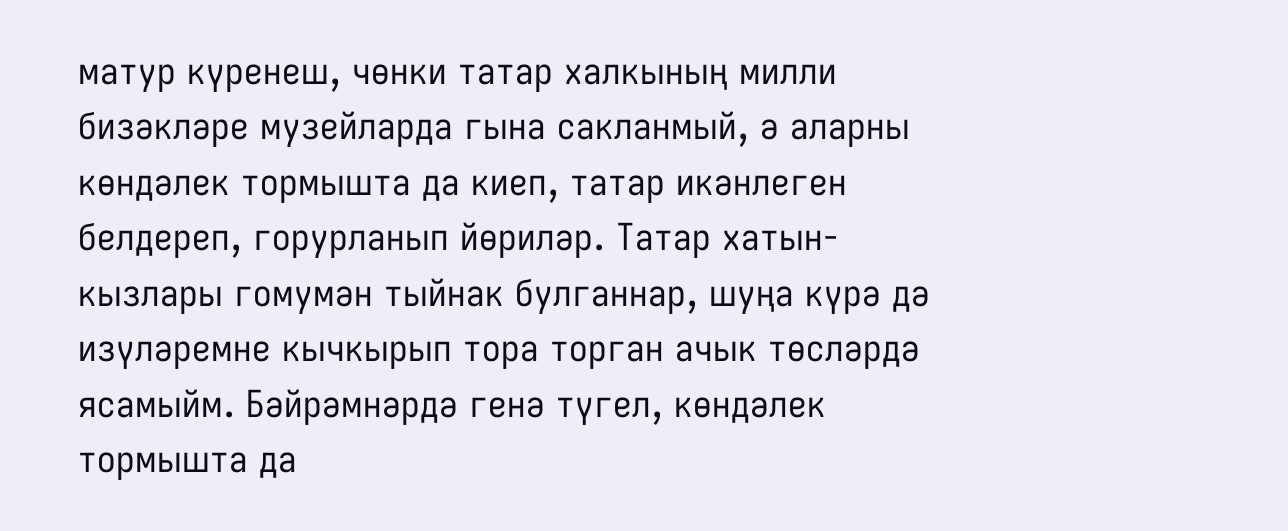матур күренеш, чөнки татар халкының милли бизәкләре музейларда гына сакланмый, ә аларны көндәлек тормышта да киеп, татар икәнлеген белдереп, горурланып йөриләр. Татар хатын-кызлары гомумән тыйнак булганнар, шуңа күрә дә изүләремне кычкырып тора торган ачык төсләрдә ясамыйм. Бәйрәмнәрдә генә түгел, көндәлек тормышта да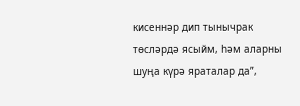кисеннәр дип тынычрак төсләрдә ясыйм, һәм аларны шуңа күрә яраталар да”,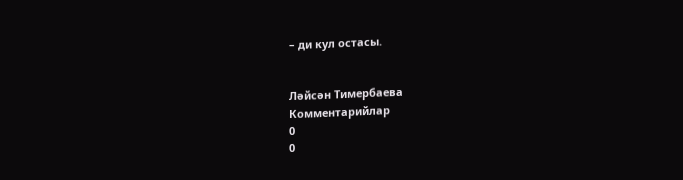– ди кул остасы.


Ләйсән Тимербаева
Комментарийлар
0
0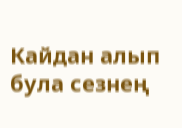Кайдан алып була сезнең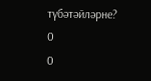түбәтәйләрне?
0
0